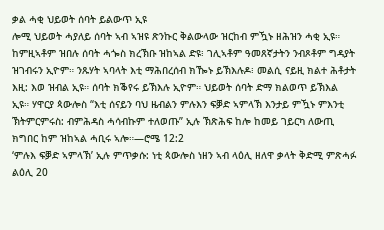ቃል ሓቂ ህይወት ሰባት ይልውጥ ኢዩ
ሎሚ ህይወት ሓያለይ ሰባት ኣብ ኣዝዩ ጽንኩር ቅልውላው ዝርከብ ምዃኑ ዘሕዝን ሓቂ ኢዩ። ከምዚኣቶም ዝበሉ ሰባት ሓጐስ ክረኽቡ ዝከኣል ድዩ፧ ገሊኣቶም ዓመጸኛታትን ንብጾቶም ግዳያት ዝገብሩን ኢዮም። ንጹሃት ኣባላት እቲ ማሕበረሰብ ክዀኑ ይኽእሉዶ፧ መልሲ ናይዚ ክልተ ሕቶታት እዚ: እወ ዝብል ኢዩ። ሰባት ክቕየሩ ይኽእሉ ኢዮም። ህይወት ሰባት ድማ ክልወጥ ይኽእል ኢዩ። ሃዋርያ ጳውሎስ “እቲ ሰናይን ባህ ዜብልን ምሉእን ፍቓድ ኣምላኽ እንታይ ምዃኑ ምእንቲ ኽትምርምሩስ: ብምሕዳስ ሓሳብኩም ተለወጡ” ኢሉ ኽጽሕፍ ከሎ ከመይ ገይርካ ለውጢ ክግበር ከም ዝከኣል ሓቢሩ ኣሎ።—ሮሜ 12:2
‘ምሉእ ፍቓድ ኣምላኽ’ ኢሉ ምጥቃሱ: ነቲ ጳውሎስ ነዘን ኣብ ላዕሊ ዘለዋ ቃላት ቅድሚ ምጽሓፉ ልዕሊ 20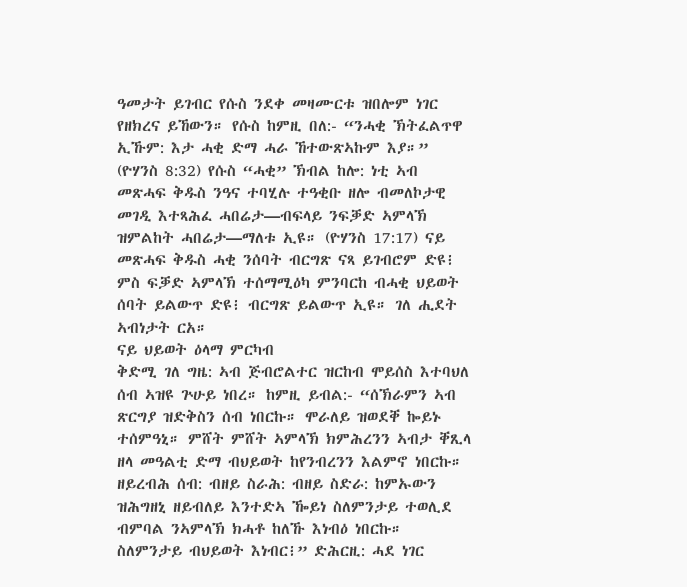ዓመታት ይገብር የሱስ ንደቀ መዛሙርቱ ዝበሎም ነገር የዘክረና ይኸውን። የሱስ ከምዚ በለ:- “ንሓቂ ኽትፈልጥዋ ኢኹም: እታ ሓቂ ድማ ሓራ ኸተውጽኣኩም እያ።” (ዮሃንስ 8:32) የሱስ “ሓቂ” ኽብል ከሎ: ነቲ ኣብ መጽሓፍ ቅዱስ ንዓና ተባሂሉ ተዓቂቡ ዘሎ ብመለኮታዊ መገዲ እተጻሕፈ ሓበሬታ—ብፍላይ ንፍቓድ ኣምላኽ ዝምልከት ሓበሬታ—ማለቱ ኢዩ። (ዮሃንስ 17:17) ናይ መጽሓፍ ቅዱስ ሓቂ ንሰባት ብርግጽ ናጻ ይገብሮም ድዩ፧ ምስ ፍቓድ ኣምላኽ ተሰማሚዕካ ምንባርከ ብሓቂ ህይወት ሰባት ይልውጥ ድዩ፧ ብርግጽ ይልውጥ ኢዩ። ገለ ሒደት ኣብነታት ርአ።
ናይ ህይወት ዕላማ ምርካብ
ቅድሚ ገለ ግዜ: ኣብ ጅብሮልተር ዝርከብ ሞይሰስ እተባህለ ሰብ ኣዝዩ ጕሁይ ነበረ። ከምዚ ይብል:- “ሰኽራምን ኣብ ጽርግያ ዝድቅስን ሰብ ነበርኩ። ሞራለይ ዝወደቐ ኰይኑ ተሰምዓኒ። ምሸት ምሸት ኣምላኽ ክምሕረንን ኣብታ ቐጺላ ዘላ መዓልቲ ድማ ብህይወት ከየንብረንን እልምኖ ነበርኩ። ዘይረብሕ ሰብ: ብዘይ ስራሕ: ብዘይ ስድራ: ከምኡውን ዝሕግዘኒ ዘይብለይ እንተድኣ ዀይነ ስለምንታይ ተወሊደ ብምባል ንኣምላኽ ክሓቶ ከለኹ እነብዕ ነበርኩ። ስለምንታይ ብህይወት እነብር፧” ድሕርዚ: ሓደ ነገር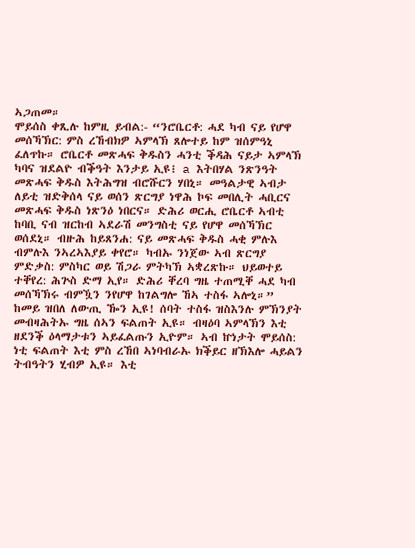ኣጋጠመ።
ሞይሰስ ቀጺሉ ከምዚ ይብል:- “ንሮቤርቶ: ሓደ ካብ ናይ የሆዋ መሰኻኽር: ምስ ረኸብክዎ ኣምላኽ ጸሎተይ ከም ዝሰምዓኒ ፈለጥኩ። ሮቤርቶ መጽሓፍ ቅዱስን ሓንቲ ቕዳሕ ናይታ ኣምላኽ ካባና ዝደልዮ ብቕዓት እንታይ ኢዩ፧ a እትበሃል ንጽንዓት መጽሓፍ ቅዱስ እትሕግዝ ብሮሹርን ሃበኒ። መዓልታዊ ኣብታ ለይቲ ዝድቅሰላ ናይ ወሰን ጽርግያ ነዋሕ ኮፍ መበሊት ሓቢርና መጽሓፍ ቅዱስ ነጽንዕ ነበርና። ድሕሪ ወርሒ ሮቤርቶ ኣብቲ ከባቢ ናብ ዝርከብ ኣደራሽ መንግስቲ ናይ የሆዋ መሰኻኽር ወሰደኒ። ብዙሕ ከይጸንሐ: ናይ መጽሓፍ ቅዱስ ሓቂ ምሉእ ብምሉእ ንኣረኣእያይ ቀየሮ። ካብኡ ንነጀው ኣብ ጽርግያ ምድቃስ: ምስካር ወይ ሽጋራ ምትካኽ ኣቋረጽኩ። ህይወተይ ተቐየረ: ሕጕስ ድማ ኢየ። ድሕሪ ቐረባ ግዜ ተጠሚቐ ሓደ ካብ መሰኻኽሩ ብምዃን ንየሆዋ ከገልግሎ ኸኣ ተስፋ ኣሎኒ።”
ከመይ ዝበለ ለውጢ ዀን ኢዩ! ሰባት ተስፋ ዝስእንሉ ምኽንያት መብዛሕትኡ ግዜ ሰኣን ፍልጠት ኢዩ። ብዛዕባ ኣምላኽን እቲ ዘደንቕ ዕላማታቱን ኣይፈልጡን ኢዮም። ኣብ ኵነታት ሞይሰስ: ነቲ ፍልጠት እቲ ምስ ረኸበ ኣነባብራኡ ክቕይር ዘኽእሎ ሓይልን ትብዓትን ሂብዎ ኢዩ። እቲ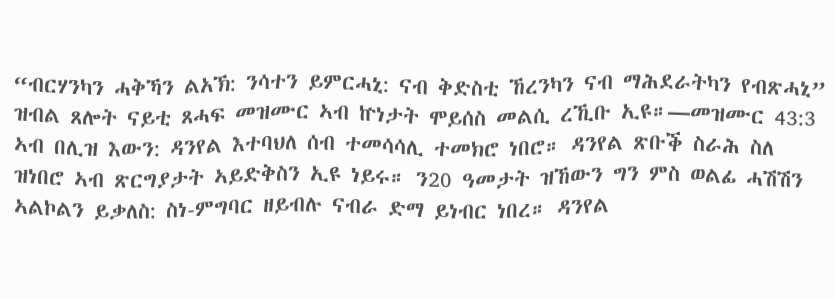“ብርሃንካን ሓቅኻን ልአኽ: ንሳተን ይምርሓኒ: ናብ ቅድስቲ ኸረንካን ናብ ማሕደራትካን የብጽሓኒ” ዝብል ጸሎት ናይቲ ጸሓፍ መዝሙር ኣብ ኵነታት ሞይሰስ መልሲ ረኺቡ ኢዩ።—መዝሙር 43:3
ኣብ በሊዝ እውን: ዳንየል እተባህለ ሰብ ተመሳሳሊ ተመክሮ ነበሮ። ዳንየል ጽቡቕ ስራሕ ስለ ዝነበሮ ኣብ ጽርግያታት ኣይድቅስን ኢዩ ነይሩ። ን20 ዓመታት ዝኸውን ግን ምስ ወልፊ ሓሽሽን ኣልኮልን ይቃለስ: ስነ-ምግባር ዘይብሉ ናብራ ድማ ይነብር ነበረ። ዳንየል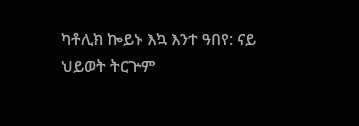ካቶሊክ ኰይኑ እኳ እንተ ዓበየ: ናይ ህይወት ትርጕም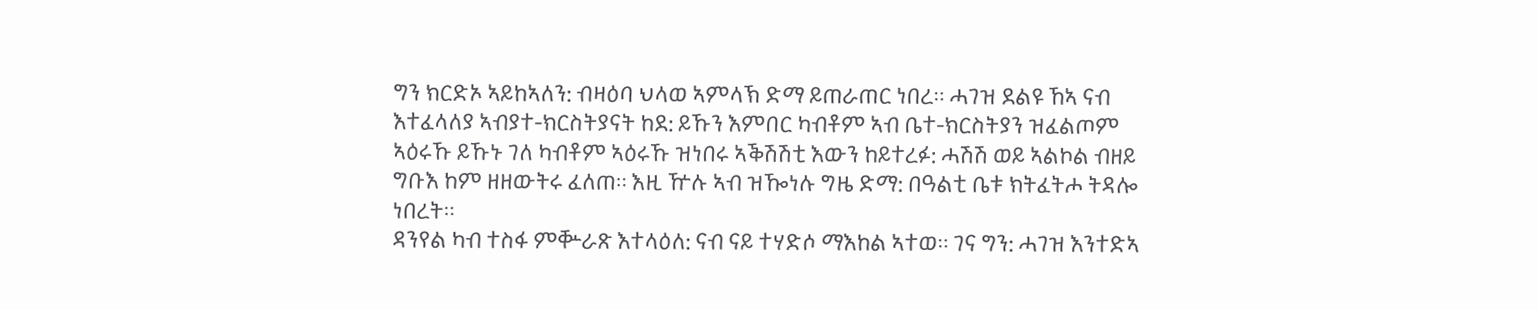ግን ክርድኦ ኣይከኣለን: ብዛዕባ ህላወ ኣምላኽ ድማ ይጠራጠር ነበረ። ሓገዝ ደልዩ ኸኣ ናብ እተፈላለያ ኣብያተ-ክርስትያናት ከደ: ይኹን እምበር ካብቶም ኣብ ቤተ-ክርስትያን ዝፈልጦም ኣዕሩኹ ይኹኑ ገለ ካብቶም ኣዕሩኹ ዝነበሩ ኣቕሽሽቲ እውን ከይተረፉ: ሓሽሽ ወይ ኣልኮል ብዘይ ግቡእ ከም ዘዘውትሩ ፈለጠ። እዚ ዅሉ ኣብ ዝዀነሉ ግዜ ድማ: በዓልቲ ቤቱ ክትፈትሖ ትዳሎ ነበረት።
ዳንየል ካብ ተስፋ ምቝራጽ እተላዕለ: ናብ ናይ ተሃድሶ ማእከል ኣተወ። ገና ግን: ሓገዝ እንተድኣ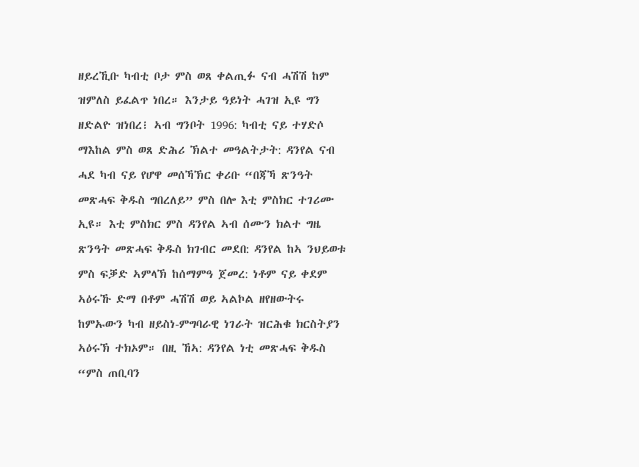ዘይረኺቡ ካብቲ ቦታ ምስ ወጸ ቀልጢፉ ናብ ሓሽሽ ከም ዝምለስ ይፈልጥ ነበረ። እንታይ ዓይነት ሓገዝ ኢዩ ግን ዘድልዮ ዝነበረ፧ ኣብ ግንቦት 1996: ካብቲ ናይ ተሃድሶ ማእከል ምስ ወጸ ድሕሪ ኽልተ መዓልትታት: ዳንየል ናብ ሓደ ካብ ናይ የሆዋ መሰኻኽር ቀሪቡ “በጃኻ ጽንዓት መጽሓፍ ቅዱስ ግበረለይ” ምስ በሎ እቲ ምስክር ተገሪሙ ኢዩ። እቲ ምስክር ምስ ዳንየል ኣብ ሰሙን ክልተ ግዜ ጽንዓት መጽሓፍ ቅዱስ ክገብር መደበ: ዳንየል ከኣ ንህይወቱ ምስ ፍቓድ ኣምላኽ ከሰማምዓ ጀመረ: ነቶም ናይ ቀደም ኣዕሩኹ ድማ በቶም ሓሽሽ ወይ ኣልኮል ዘየዘውትሩ ከምኡውን ካብ ዘይስነ-ምግባራዊ ነገራት ዝርሕቁ ክርስትያን ኣዕሩኽ ተክኦም። በዚ ኸኣ: ዳንየል ነቲ መጽሓፍ ቅዱስ “ምስ ጠቢባን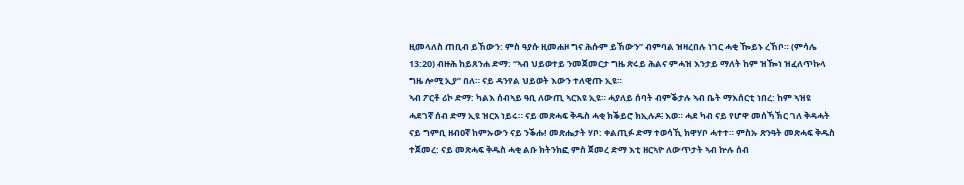ዚመላለስ ጠቢብ ይኸውን: ምስ ዓያሱ ዚመሐዞ ግና ሕሱም ይኸውን” ብምባል ዝዛረበሉ ነገር ሓቂ ዀይኑ ረኸቦ። (ምሳሌ 13:20) ብዙሕ ከይጸንሐ ድማ: “ኣብ ህይወተይ ንመጀመርታ ግዜ ጽሩይ ሕልና ምሓዝ እንታይ ማለት ከም ዝዀነ ዝፈለጥኩላ ግዜ ሎሚ ኢያ” በለ። ናይ ዳንየል ህይወት እውን ተለዊጡ ኢዩ።
ኣብ ፖርቶ ሪኮ ድማ: ካልእ ሰብኣይ ዓቢ ለውጢ ኣርእዩ ኢዩ። ሓያለይ ሰባት ብምቕታሉ ኣብ ቤት ማእሰርቲ ነበረ: ከም ኣዝዩ ሓደገኛ ሰብ ድማ ኢዩ ዝርአ ነይሩ። ናይ መጽሓፍ ቅዱስ ሓቂ ክቕይሮ ክኢሉዶ፧ እወ። ሓደ ካብ ናይ የሆዋ መሰኻኽር ገለ ቅዳሓት ናይ ግምቢ ዘብዐኛ ከምኡውን ናይ ንቕሑ! መጽሔታት ሃቦ: ቀልጢፉ ድማ ተወሳኺ ክዋሃቦ ሓተተ። ምስኡ ጽንዓት መጽሓፍ ቅዱስ ተጀመረ: ናይ መጽሓፍ ቅዱስ ሓቂ ልቡ ክትንክፎ ምስ ጀመረ ድማ እቲ ዘርኣዮ ለውጥታት ኣብ ኵሉ ሰብ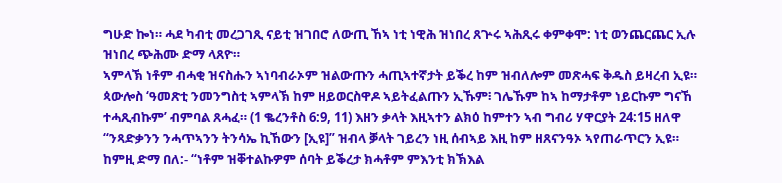ግሁድ ኰነ። ሓደ ካብቲ መረጋገጺ ናይቲ ዝገበሮ ለውጢ ኸኣ ነቲ ነዊሕ ዝነበረ ጸጕሩ ኣሕጺሩ ቀምቀሞ: ነቲ ወንጨርጨር ኢሉ ዝነበረ ጭሕሙ ድማ ላጸዮ።
ኣምላኽ ነቶም ብሓቂ ዝናስሑን ኣነባብራኦም ዝልውጡን ሓጢኣተኛታት ይቕረ ከም ዝብለሎም መጽሓፍ ቅዱስ ይዛረብ ኢዩ። ጳውሎስ ‘ዓመጽቲ ንመንግስቲ ኣምላኽ ከም ዘይወርስዋዶ ኣይትፈልጡን ኢኹም፧ ገሌኹም ከኣ ከማታቶም ነይርኩም ግናኸ ተሓጺብኩም’ ብምባል ጸሓፈ። (1 ቈረንቶስ 6:9, 11) እዘን ቃላት እዚኣተን ልክዕ ከምተን ኣብ ግብሪ ሃዋርያት 24:15 ዘለዋ “ንጻድቃንን ንሓጥኣንን ትንሳኤ ኪኸውን [ኢዩ]” ዝብላ ቓላት ገይረን ነዚ ሰብኣይ እዚ ከም ዘጸናንዓኦ ኣየጠራጥርን ኢዩ። ከምዚ ድማ በለ:- “ነቶም ዝቐተልኩዎም ሰባት ይቕረታ ክሓቶም ምእንቲ ክኽእል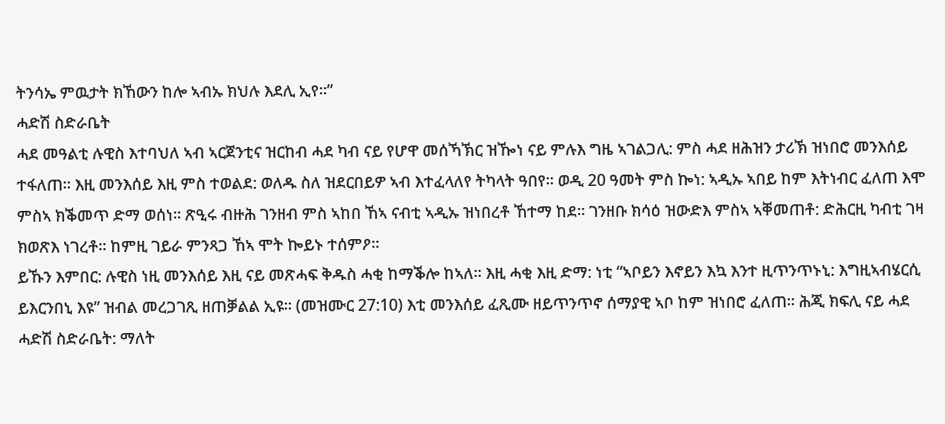ትንሳኤ ምዉታት ክኸውን ከሎ ኣብኡ ክህሉ እደሊ ኢየ።”
ሓድሽ ስድራቤት
ሓደ መዓልቲ ሉዊስ እተባህለ ኣብ ኣርጀንቲና ዝርከብ ሓደ ካብ ናይ የሆዋ መሰኻኽር ዝዀነ ናይ ምሉእ ግዜ ኣገልጋሊ: ምስ ሓደ ዘሕዝን ታሪኽ ዝነበሮ መንእሰይ ተፋለጠ። እዚ መንእሰይ እዚ ምስ ተወልደ: ወለዱ ስለ ዝደርበይዎ ኣብ እተፈላለየ ትካላት ዓበየ። ወዲ 20 ዓመት ምስ ኰነ: ኣዲኡ ኣበይ ከም እትነብር ፈለጠ እሞ ምስኣ ክቕመጥ ድማ ወሰነ። ጽዒሩ ብዙሕ ገንዘብ ምስ ኣከበ ኸኣ ናብቲ ኣዲኡ ዝነበረቶ ኸተማ ከደ። ገንዘቡ ክሳዕ ዝውድእ ምስኣ ኣቐመጠቶ: ድሕርዚ ካብቲ ገዛ ክወጽእ ነገረቶ። ከምዚ ገይራ ምንጻጋ ኸኣ ሞት ኰይኑ ተሰምዖ።
ይኹን እምበር: ሉዊስ ነዚ መንእሰይ እዚ ናይ መጽሓፍ ቅዱስ ሓቂ ከማቕሎ ከኣለ። እዚ ሓቂ እዚ ድማ: ነቲ “ኣቦይን እኖይን እኳ እንተ ዚጥንጥኑኒ: እግዚኣብሄርሲ ይእርንበኒ እዩ” ዝብል መረጋገጺ ዘጠቓልል ኢዩ። (መዝሙር 27:10) እቲ መንእሰይ ፈጺሙ ዘይጥንጥኖ ሰማያዊ ኣቦ ከም ዝነበሮ ፈለጠ። ሕጂ ክፍሊ ናይ ሓደ ሓድሽ ስድራቤት: ማለት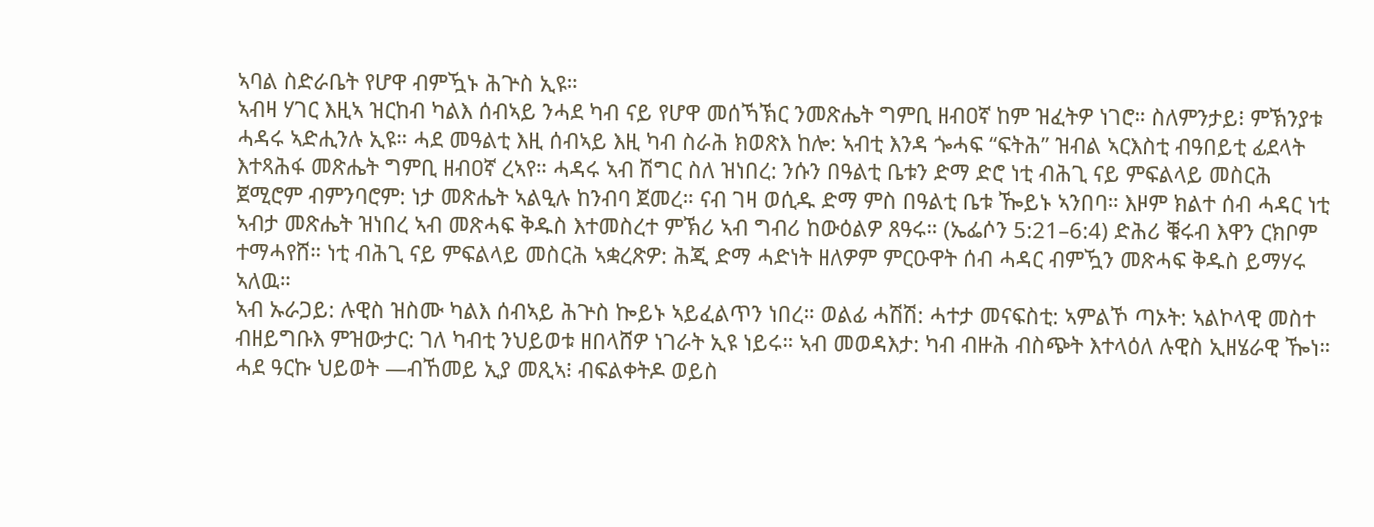ኣባል ስድራቤት የሆዋ ብምዃኑ ሕጕስ ኢዩ።
ኣብዛ ሃገር እዚኣ ዝርከብ ካልእ ሰብኣይ ንሓደ ካብ ናይ የሆዋ መሰኻኽር ንመጽሔት ግምቢ ዘብዐኛ ከም ዝፈትዎ ነገሮ። ስለምንታይ፧ ምኽንያቱ ሓዳሩ ኣድሒንሉ ኢዩ። ሓደ መዓልቲ እዚ ሰብኣይ እዚ ካብ ስራሕ ክወጽእ ከሎ: ኣብቲ እንዳ ጐሓፍ “ፍትሕ” ዝብል ኣርእስቲ ብዓበይቲ ፊደላት እተጻሕፋ መጽሔት ግምቢ ዘብዐኛ ረኣየ። ሓዳሩ ኣብ ሽግር ስለ ዝነበረ: ንሱን በዓልቲ ቤቱን ድማ ድሮ ነቲ ብሕጊ ናይ ምፍልላይ መስርሕ ጀሚሮም ብምንባሮም: ነታ መጽሔት ኣልዒሉ ከንብባ ጀመረ። ናብ ገዛ ወሲዱ ድማ ምስ በዓልቲ ቤቱ ዀይኑ ኣንበባ። እዞም ክልተ ሰብ ሓዳር ነቲ ኣብታ መጽሔት ዝነበረ ኣብ መጽሓፍ ቅዱስ እተመስረተ ምኽሪ ኣብ ግብሪ ከውዕልዎ ጸዓሩ። (ኤፌሶን 5:21–6:4) ድሕሪ ቑሩብ እዋን ርክቦም ተማሓየሸ። ነቲ ብሕጊ ናይ ምፍልላይ መስርሕ ኣቋረጽዎ: ሕጂ ድማ ሓድነት ዘለዎም ምርዑዋት ሰብ ሓዳር ብምዃን መጽሓፍ ቅዱስ ይማሃሩ ኣለዉ።
ኣብ ኡራጋይ: ሉዊስ ዝስሙ ካልእ ሰብኣይ ሕጕስ ኰይኑ ኣይፈልጥን ነበረ። ወልፊ ሓሽሽ: ሓተታ መናፍስቲ: ኣምልኾ ጣኦት: ኣልኮላዊ መስተ ብዘይግቡእ ምዝውታር: ገለ ካብቲ ንህይወቱ ዘበላሸዎ ነገራት ኢዩ ነይሩ። ኣብ መወዳእታ: ካብ ብዙሕ ብስጭት እተላዕለ ሉዊስ ኢዘሄራዊ ዀነ። ሓደ ዓርኩ ህይወት —ብኸመይ ኢያ መጺኣ፧ ብፍልቀትዶ ወይስ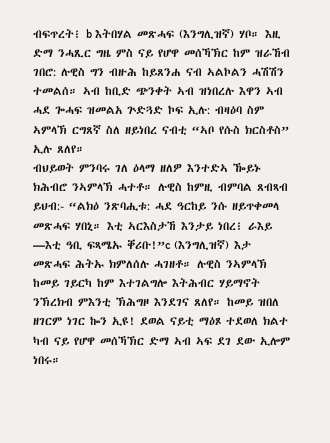ብፍጥረት፧ b እትበሃል መጽሓፍ (እንግሊዝኛ) ሃቦ። እዚ ድማ ንሓጺር ግዜ ምስ ናይ የሆዋ መሰኻኽር ከም ዝራኸብ ገበሮ: ሉዊስ ግን ብዙሕ ከይጸንሐ ናብ ኣልኮልን ሓሽሽን ተመልሰ። ኣብ ከቢድ ጭንቀት ኣብ ዝነበረሉ እዋን ኣብ ሓደ ጐሓፍ ዝመልአ ጕድጓድ ኮፍ ኢሉ: ብዛዕባ ስም ኣምላኽ ርግጸኛ ስለ ዘይነበረ ናብቲ “ኣቦ የሱስ ክርስቶስ” ኢሉ ጸለየ።
ብህይወት ምንባሩ ገለ ዕላማ ዘለዎ እንተድኣ ዀይኑ ክሕብሮ ንኣምላኽ ሓተቶ። ሉዊስ ከምዚ ብምባል ጸብጻብ ይህብ:- “ልክዕ ንጽባሒቱ: ሓደ ዓርከይ ንሱ ዘይጥቀመላ መጽሓፍ ሃበኒ። እቲ ኣርእስታኸ እንታይ ነበረ፧ ራእይ —እቲ ዓቢ ፍጻሜኡ ቐሪቡ!”c (እንግሊዝኛ) እታ መጽሓፍ ሕትኡ ክምለሰሉ ሓገዘቶ። ሉዊስ ንኣምላኽ ከመይ ገይርካ ከም እተገልግሎ እትሕብር ሃይማኖት ንኽረክብ ምእንቲ ኽሕግዞ እንደገና ጸለየ። ከመይ ዝበለ ዘገርም ነገር ኰን ኢዩ! ደወል ናይቲ ማዕጾ ተደወለ ክልተ ካብ ናይ የሆዋ መሰኻኽር ድማ ኣብ ኣፍ ደገ ደው ኢሎም ነበሩ።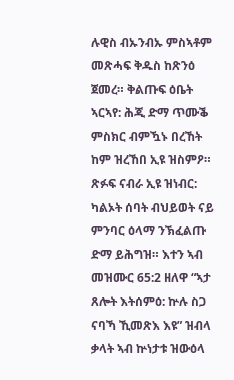ሉዊስ ብኡንብኡ ምስኣቶም መጽሓፍ ቅዱስ ከጽንዕ ጀመረ። ቅልጡፍ ዕቤት ኣርኣየ: ሕጂ ድማ ጥሙቕ ምስክር ብምዃኑ በረኸት ከም ዝረኸበ ኢዩ ዝስምዖ። ጽፉፍ ናብራ ኢዩ ዝነብር: ካልኦት ሰባት ብህይወት ናይ ምንባር ዕላማ ንኽፈልጡ ድማ ይሕግዝ። እተን ኣብ መዝሙር 65:2 ዘለዋ “ኣታ ጸሎት እትሰምዕ: ኵሉ ስጋ ናባኻ ኺመጽእ እዩ” ዝብላ ቃላት ኣብ ኵነታቱ ዝውዕላ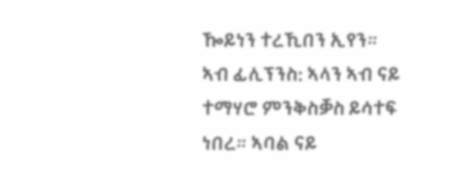ዀይነን ተረኺበን ኢየን።
ኣብ ፊሊፕንስ: ኣላን ኣብ ናይ ተማሃሮ ምንቅስቓስ ይሳተፍ ነበረ። ኣባል ናይ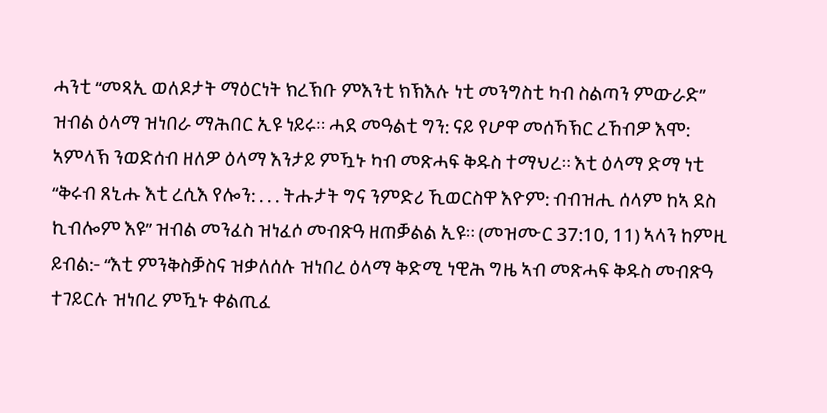ሓንቲ “መጻኢ ወለዶታት ማዕርነት ክረኽቡ ምእንቲ ክኽእሉ ነቲ መንግስቲ ካብ ስልጣን ምውራድ” ዝብል ዕላማ ዝነበራ ማሕበር ኢዩ ነይሩ። ሓደ መዓልቲ ግን: ናይ የሆዋ መሰኻኽር ረኸብዎ እሞ: ኣምላኽ ንወድሰብ ዘለዎ ዕላማ እንታይ ምዃኑ ካብ መጽሓፍ ቅዱስ ተማህረ። እቲ ዕላማ ድማ ነቲ “ቅሩብ ጸኒሑ እቲ ረሲእ የሎን: . . . ትሑታት ግና ንምድሪ ኺወርስዋ እዮም: ብብዝሒ ሰላም ከኣ ደስ ኪብሎም እዩ” ዝብል መንፈስ ዝነፈሶ መብጽዓ ዘጠቓልል ኢዩ። (መዝሙር 37:10, 11) ኣላን ከምዚ ይብል:- “እቲ ምንቅስቓስና ዝቃለሰሉ ዝነበረ ዕላማ ቅድሚ ነዊሕ ግዜ ኣብ መጽሓፍ ቅዱስ መብጽዓ ተገይርሉ ዝነበረ ምዃኑ ቀልጢፈ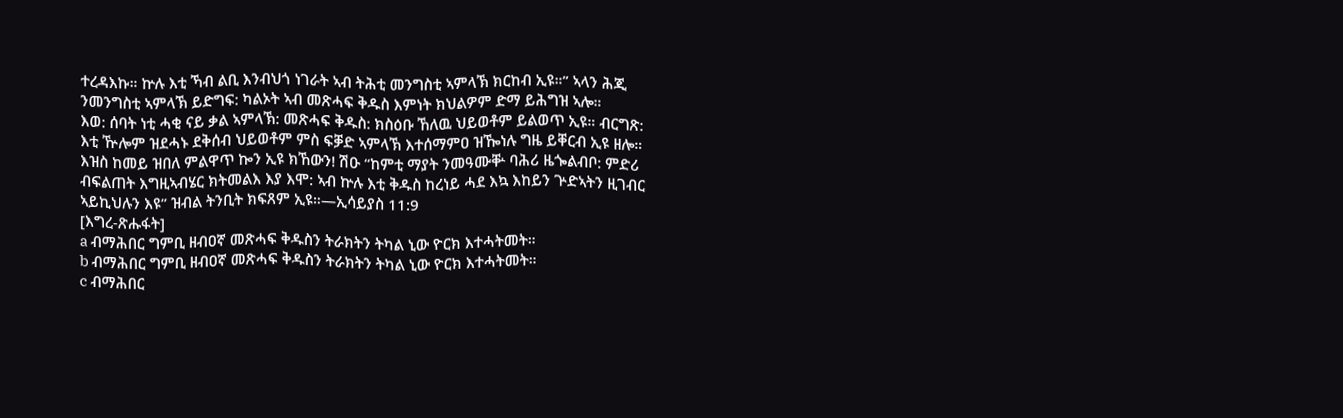ተረዳእኩ። ኵሉ እቲ ኻብ ልቢ እንብህጎ ነገራት ኣብ ትሕቲ መንግስቲ ኣምላኽ ክርከብ ኢዩ።” ኣላን ሕጂ ንመንግስቲ ኣምላኽ ይድግፍ: ካልኦት ኣብ መጽሓፍ ቅዱስ እምነት ክህልዎም ድማ ይሕግዝ ኣሎ።
እወ: ሰባት ነቲ ሓቂ ናይ ቃል ኣምላኽ: መጽሓፍ ቅዱስ: ክስዕቡ ኸለዉ ህይወቶም ይልወጥ ኢዩ። ብርግጽ: እቲ ዅሎም ዝደሓኑ ደቅሰብ ህይወቶም ምስ ፍቓድ ኣምላኽ እተሰማምዐ ዝዀነሉ ግዜ ይቐርብ ኢዩ ዘሎ። እዝስ ከመይ ዝበለ ምልዋጥ ኰን ኢዩ ክኸውን! ሽዑ “ከምቲ ማያት ንመዓሙቝ ባሕሪ ዜጐልብቦ: ምድሪ ብፍልጠት እግዚኣብሄር ክትመልእ እያ እሞ: ኣብ ኵሉ እቲ ቅዱስ ከረነይ ሓደ እኳ እከይን ጕድኣትን ዚገብር ኣይኪህሉን እዩ” ዝብል ትንቢት ክፍጸም ኢዩ።—ኢሳይያስ 11:9
[እግረ-ጽሑፋት]
a ብማሕበር ግምቢ ዘብዐኛ መጽሓፍ ቅዱስን ትራክትን ትካል ኒው ዮርክ እተሓትመት።
b ብማሕበር ግምቢ ዘብዐኛ መጽሓፍ ቅዱስን ትራክትን ትካል ኒው ዮርክ እተሓትመት።
c ብማሕበር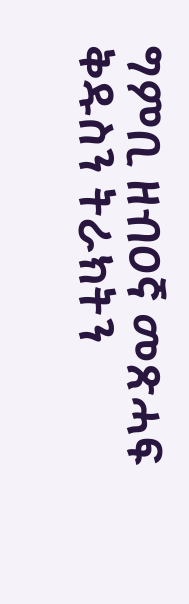ግምቢ ዘብዐኛ መጽሓፍ ቅዱስን ትራክትን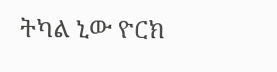ትካል ኒው ዮርክ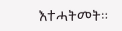እተሓትመት።